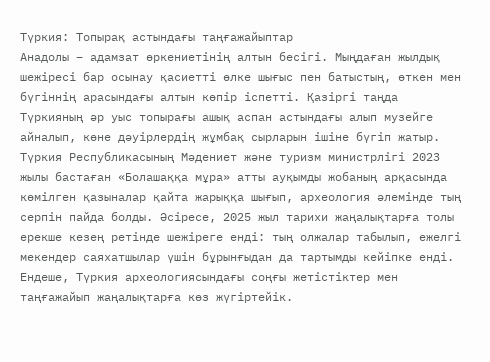Түркия: Топырақ астындағы таңғажайыптар
Анадолы – адамзат өркениетінің алтын бесігі. Мыңдаған жылдық шежіресі бар осынау қасиетті өлке шығыс пен батыстың, өткен мен бүгіннің арасындағы алтын көпір іспетті. Қазіргі таңда Түркияның әр уыс топырағы ашық аспан астындағы алып музейге айналып, көне дәуірлердің жұмбақ сырларын ішіне бүгіп жатыр.
Түркия Республикасының Мәдениет және туризм министрлігі 2023 жылы бастаған «Болашаққа мұра» атты ауқымды жобаның арқасында көмілген қазыналар қайта жарыққа шығып, археология әлемінде тың серпін пайда болды. Әсіресе, 2025 жыл тарихи жаңалықтарға толы ерекше кезең ретінде шежіреге енді: тың олжалар табылып, ежелгі мекендер саяхатшылар үшін бұрынғыдан да тартымды кейіпке енді.
Ендеше, Түркия археологиясындағы соңғы жетістіктер мен таңғажайып жаңалықтарға көз жүгіртейік.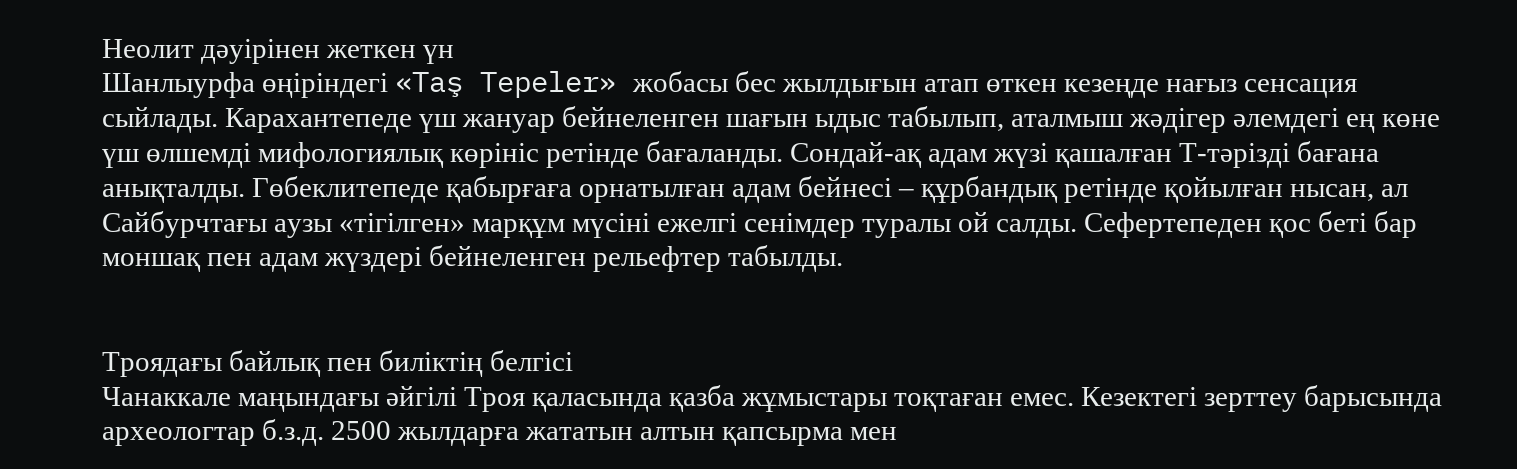Неолит дәуірінен жеткен үн
Шанлыурфа өңіріндегі «Taş Tepeler» жобасы бес жылдығын атап өткен кезеңде нағыз сенсация сыйлады. Карахантепеде үш жануар бейнеленген шағын ыдыс табылып, аталмыш жәдігер әлемдегі ең көне үш өлшемді мифологиялық көрініс ретінде бағаланды. Сондай-ақ адам жүзі қашалған Т-тәрізді бағана анықталды. Гөбеклитепеде қабырғаға орнатылған адам бейнесі – құрбандық ретінде қойылған нысан, ал Сайбурчтағы аузы «тігілген» марқұм мүсіні ежелгі сенімдер туралы ой салды. Сефертепеден қос беті бар моншақ пен адам жүздері бейнеленген рельефтер табылды.


Троядағы байлық пен биліктің белгісі
Чанаккале маңындағы әйгілі Троя қаласында қазба жұмыстары тоқтаған емес. Кезектегі зерттеу барысында археологтар б.з.д. 2500 жылдарға жататын алтын қапсырма мен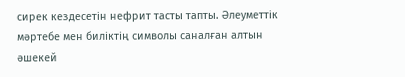сирек кездесетін нефрит тасты тапты. Әлеуметтік мәртебе мен биліктің символы саналған алтын әшекей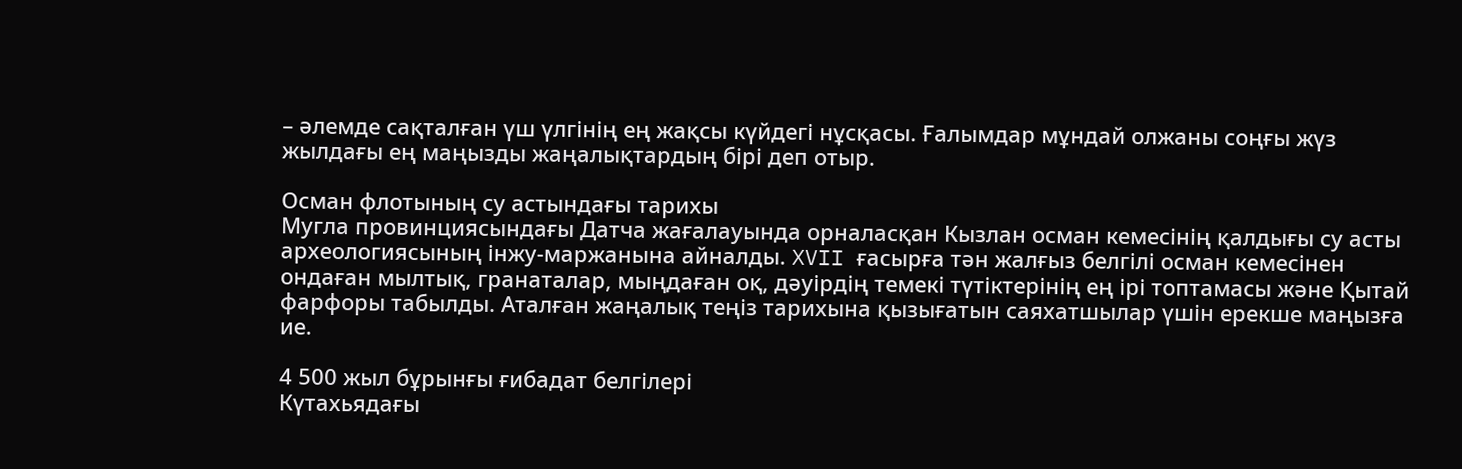– әлемде сақталған үш үлгінің ең жақсы күйдегі нұсқасы. Ғалымдар мұндай олжаны соңғы жүз жылдағы ең маңызды жаңалықтардың бірі деп отыр.

Осман флотының су астындағы тарихы
Мугла провинциясындағы Датча жағалауында орналасқан Кызлан осман кемесінің қалдығы су асты археологиясының інжу-маржанына айналды. XVII ғасырға тән жалғыз белгілі осман кемесінен ондаған мылтық, гранаталар, мыңдаған оқ, дәуірдің темекі түтіктерінің ең ірі топтамасы және Қытай фарфоры табылды. Аталған жаңалық теңіз тарихына қызығатын саяхатшылар үшін ерекше маңызға ие.

4 500 жыл бұрынғы ғибадат белгілері
Күтахьядағы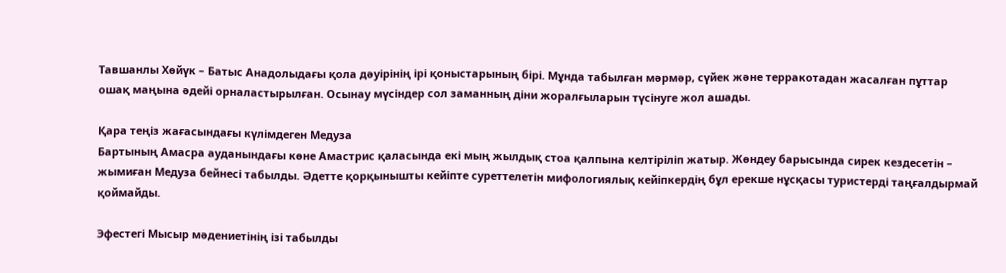Тавшанлы Хөйүк – Батыс Анадолыдағы қола дәуірінің ірі қоныстарының бірі. Мұнда табылған мәрмәр, сүйек және терракотадан жасалған пұттар ошақ маңына әдейі орналастырылған. Осынау мүсіндер сол заманның діни жоралғыларын түсінуге жол ашады.

Қара теңіз жағасындағы күлімдеген Медуза
Бартының Амасра ауданындағы көне Амастрис қаласында екі мың жылдық стоа қалпына келтіріліп жатыр. Жөндеу барысында сирек кездесетін – жымиған Медуза бейнесі табылды. Әдетте қорқынышты кейіпте суреттелетін мифологиялық кейіпкердің бұл ерекше нұсқасы туристерді таңғалдырмай қоймайды.

Эфестегі Мысыр мәдениетінің ізі табылды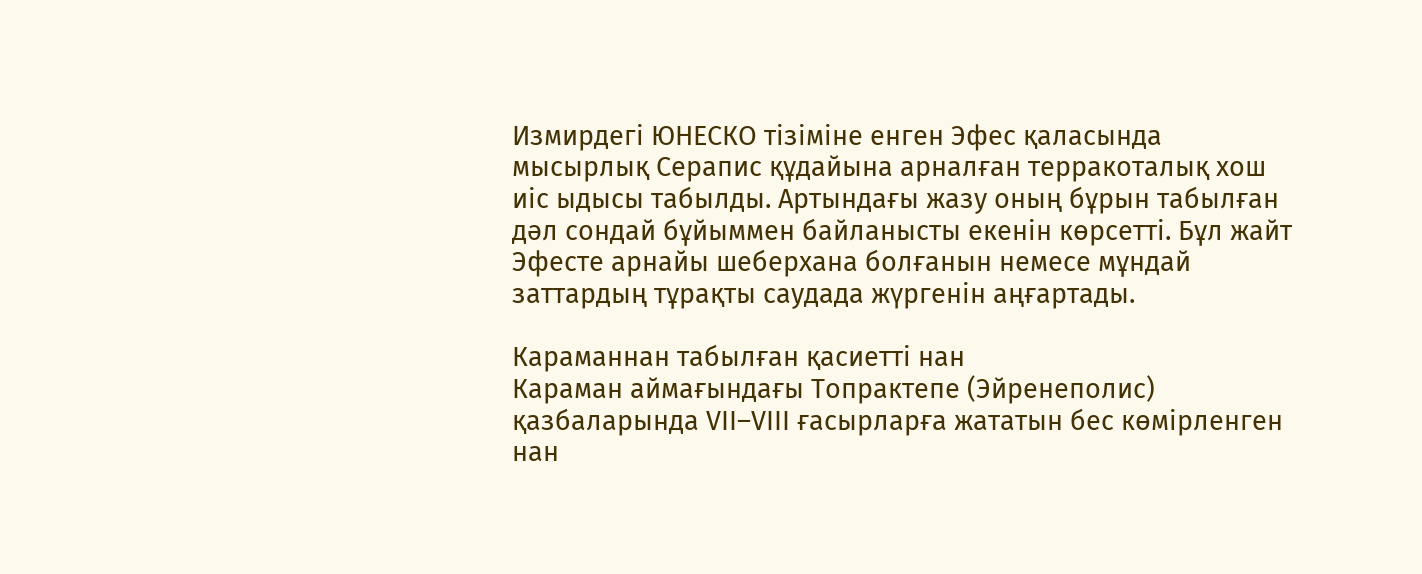Измирдегі ЮНЕСКО тізіміне енген Эфес қаласында мысырлық Серапис құдайына арналған терракоталық хош иіс ыдысы табылды. Артындағы жазу оның бұрын табылған дәл сондай бұйыммен байланысты екенін көрсетті. Бұл жайт Эфесте арнайы шеберхана болғанын немесе мұндай заттардың тұрақты саудада жүргенін аңғартады.

Караманнан табылған қасиетті нан
Караман аймағындағы Топрактепе (Эйренеполис) қазбаларында VII–VIII ғасырларға жататын бес көмірленген нан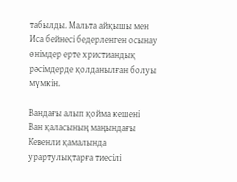табылды. Мальта айқышы мен Иса бейнесі бедерленген осынау өнімдер ерте христиандық рәсімдерде қолданылған болуы мүмкін.

Вандағы алып қойма кешені
Ван қаласының маңындағы Кевенли қамалында урартулықтарға тиесілі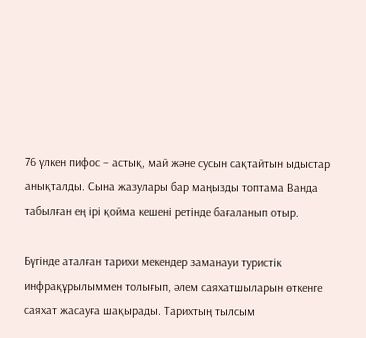76 үлкен пифос – астық, май және сусын сақтайтын ыдыстар анықталды. Сына жазулары бар маңызды топтама Ванда табылған ең ірі қойма кешені ретінде бағаланып отыр.

Бүгінде аталған тарихи мекендер заманауи туристік инфрақұрылыммен толығып, әлем саяхатшыларын өткенге саяхат жасауға шақырады. Тарихтың тылсым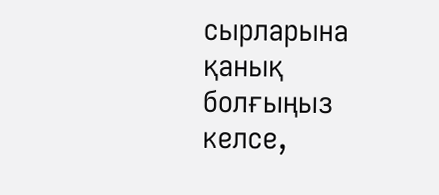сырларына қанық болғыңыз келсе,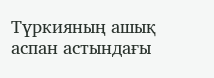Түркияның ашық аспан астындағы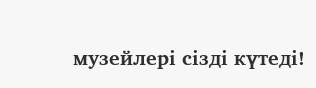музейлері сізді күтеді!